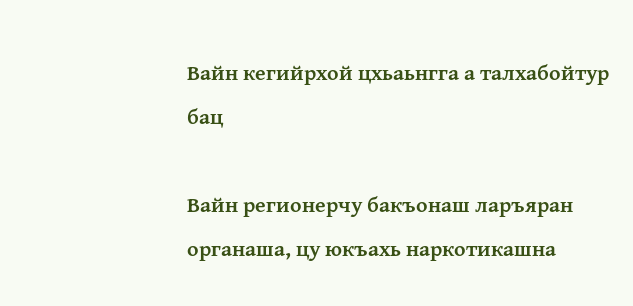Вайн кегийрхой цхьаьнгга а талхабойтур бац

Вайн регионерчу бакъонаш ларъяран органаша, цу юкъахь наркотикашна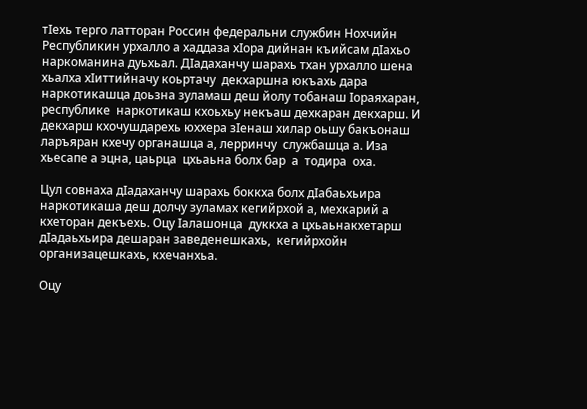тIехь терго латторан Россин федеральни службин Нохчийн Республикин урхалло а хаддаза хIора дийнан къийсам дIахьо наркоманина дуьхьал. ДIадаханчу шарахь тхан урхалло шена хьалха хIиттийначу коьртачу  декхаршна юкъахь дара  наркотикашца доьзна зуламаш деш йолу тобанаш Iораяхаран, республике  наркотикаш кхоьхьу некъаш дехкаран декхарш. И декхарш кхочушдарехь юххера зIенаш хилар оьшу бакъонаш ларъяран кхечу органашца а, лерринчу  службашца а. Иза  хьесапе а эцна, цаьрца  цхьаьна болх бар  а  тодира  оха.

Цул совнаха дIадаханчу шарахь боккха болх дIабаьхьира наркотикаша деш долчу зуламах кегийрхой а, мехкарий а кхеторан декъехь. Оцу Iалашонца  дуккха а цхьаьнакхетарш дIадаьхьира дешаран заведенешкахь,  кегийрхойн организацешкахь, кхечанхьа.

Оцу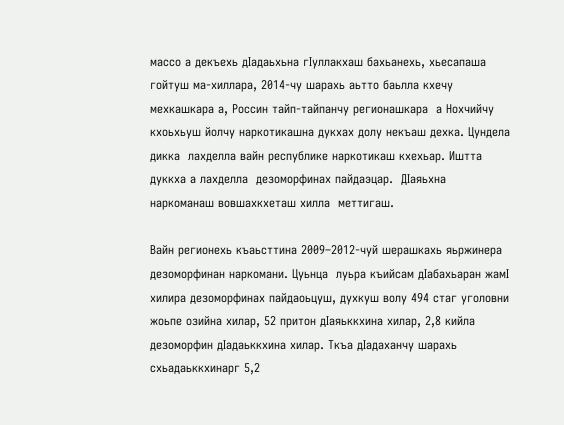массо а декъехь дIадаьхьна гIуллакхаш бахьанехь, хьесапаша гойтуш ма-хиллара, 2014-чу шарахь аьтто баьлла кхечу  мехкашкара а, Россин тайп-тайпанчу регионашкара  а Нохчийчу кхоьхьуш йолчу наркотикашна дукхах долу некъаш дехка. Цундела дикка  лахделла вайн республике наркотикаш кхехьар. Иштта дуккха а лахделла  дезоморфинах пайдаэцар.  ДIаяьхна наркоманаш вовшахкхеташ хилла  меттигаш.

Вайн регионехь къаьсттина 2009–2012-чуй шерашкахь яьржинера дезоморфинан наркомани. Цуьнца  луьра къийсам дIабахьаран жамI хилира дезоморфинах пайдаоьцуш, духкуш волу 494 стаг уголовни жоьпе озийна хилар, 52 притон дIаяьккхина хилар, 2,8 кийла дезоморфин дIадаьккхина хилар. Ткъа дIадаханчу шарахь схьадаьккхинарг 5,2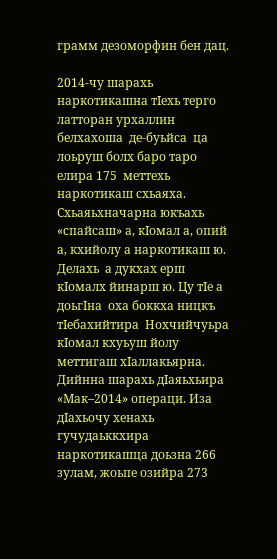грамм дезоморфин бен дац.

2014-чу шарахь наркотикашна тIехь терго латторан урхаллин белхахоша  де-буьйса  ца лоьруш болх баро таро елира 175  меттехь наркотикаш схьаяха. Схьаяьхначарна юкъахь «спайсаш» а, кIомал а, опий а, кхийолу а наркотикаш ю. Делахь  а дукхах ерш кIомалх йинарш ю. Цу тIе а доьгIна  оха боккха ницкъ тIебахийтира  Нохчийчуьра кIомал кхуьуш йолу  меттигаш хIаллакьярна. Дийнна шарахь дIаяьхьира «Мак–2014» операци. Иза дIахьочу хенахь гучудаьккхира наркотикашца доьзна 266 зулам, жоьпе озийра 273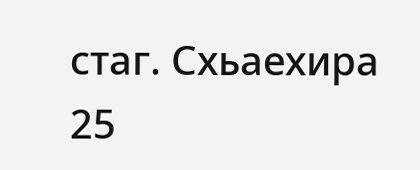стаг. Схьаехира 25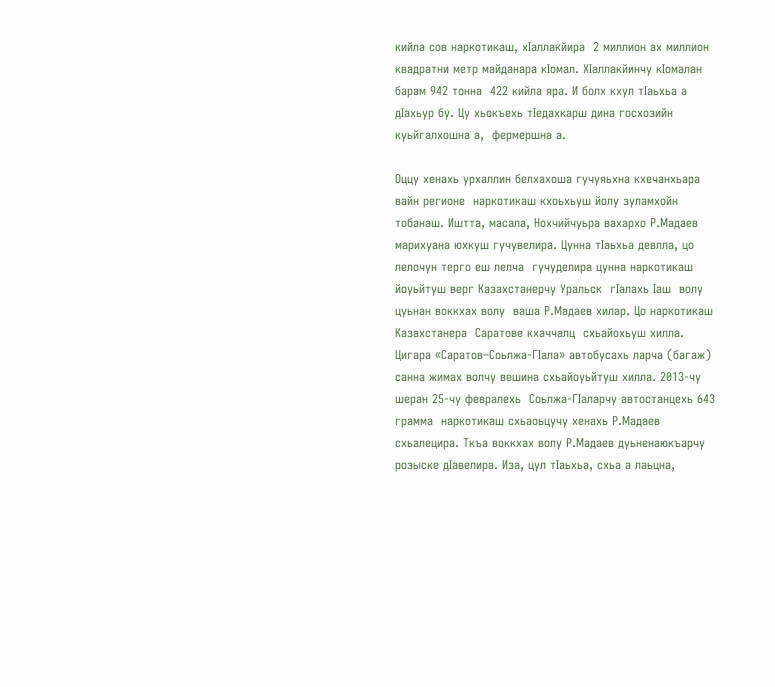кийла сов наркотикаш, хIаллакйира  2 миллион ах миллион квадратни метр майданара кIомал. ХIаллакйинчу кIомалан  барам 942 тонна  422 кийла яра. И болх кхул тIаьхьа а дIахьур бу. Цу хьокъехь тIедахкарш дина госхозийн куьйгалхошна а,  фермершна а.

Оццу хенахь урхаллин белхахоша гучуяьхна кхечанхьара вайн регионе  наркотикаш кхоьхьуш йолу зуламхойн тобанаш. Иштта, масала, Нохчийчуьра вахархо Р.Мадаев  марихуана юхкуш гучувелира. Цунна тIаьхьа девлла, цо лелочун терго еш лелча  гучуделира цунна наркотикаш йоуьйтуш верг Казахстанерчу Уральск  гIалахь Iаш  волу цуьнан воккхах волу  ваша Р.Мадаев хилар. Цо наркотикаш Казахстанера  Саратове кхаччалц  схьайохьуш хилла. Цигара «Саратов–Соьлжа-ГIала» автобусахь ларча (багаж) санна жимах волчу вешина схьайоуьйтуш хилла. 2013-чу шеран 25-чу февралехь  Соьлжа-ГIаларчу автостанцехь 643 грамма  наркотикаш схьаоьцучу хенахь Р.Мадаев схьалецира. Ткъа воккхах волу Р.Мадаев дуьненаюкъарчу розыске дIавелира. Иза, цул тIаьхьа, схьа а лаьцна,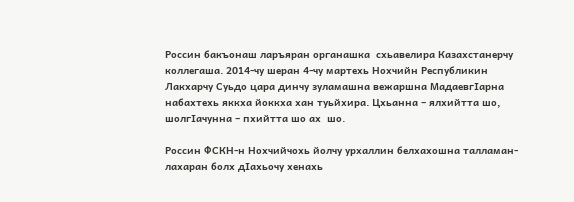Россин бакъонаш ларъяран органашка  схьавелира Казахстанерчу коллегаша. 2014-чу шеран 4-чу мартехь Нохчийн Республикин Лакхарчу Суьдо цара динчу зуламашна вежаршна МадаевгIарна набахтехь яккха йоккха хан туьйхира. Цхьанна – ялхийтта шо, шолгIачунна – пхийтта шо ах  шо.

Россин ФСКН-н Нохчийчохь йолчу урхаллин белхахошна талламан-лахаран болх дIахьочу хенахь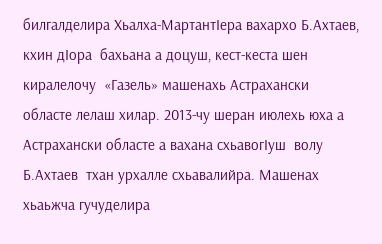билгалделира Хьалха-МартантIера вахархо Б.Ахтаев, кхин дIора  бахьана а доцуш, кест-кеста шен киралелочу  «Газель» машенахь Астрахански областе лелаш хилар. 2013-чу шеран июлехь юха а Астрахански областе а вахана схьавогIуш  волу Б.Ахтаев  тхан урхалле схьавалийра. Машенах хьаьжча гучуделира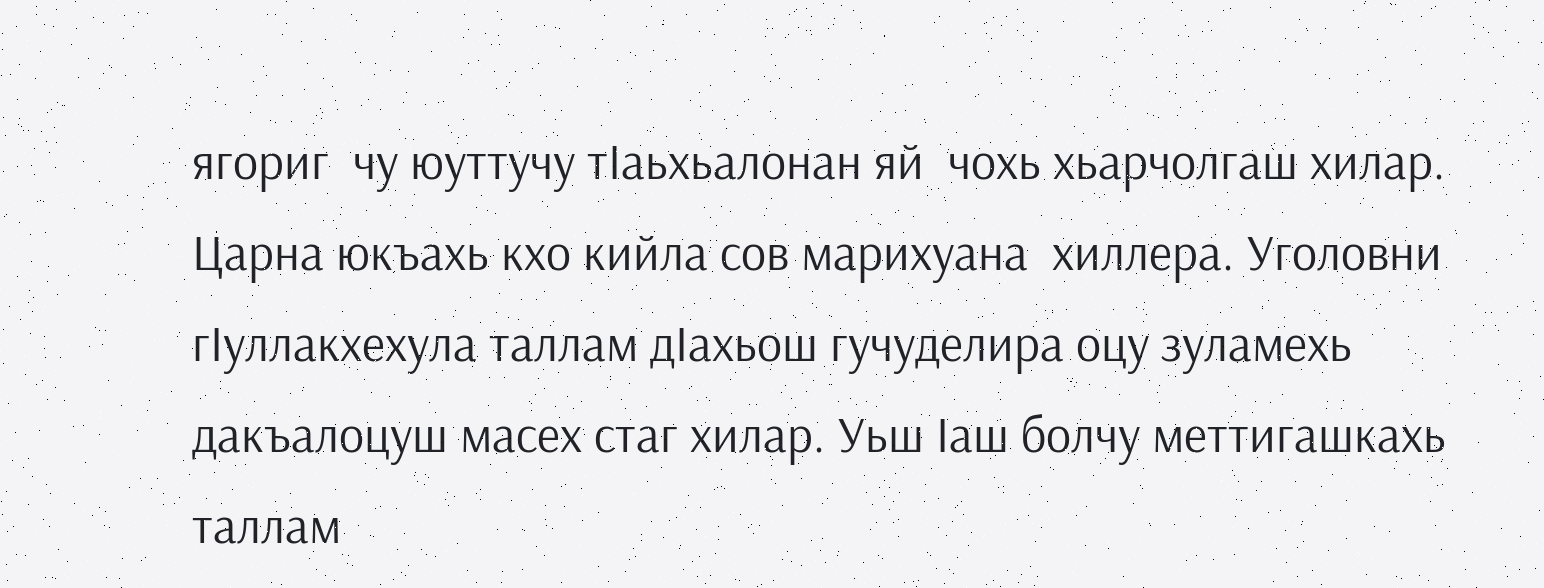ягориг  чу юуттучу тIаьхьалонан яй  чохь хьарчолгаш хилар. Царна юкъахь кхо кийла сов марихуана  хиллера. Уголовни гIуллакхехула таллам дIахьош гучуделира оцу зуламехь  дакъалоцуш масех стаг хилар. Уьш Iаш болчу меттигашкахь таллам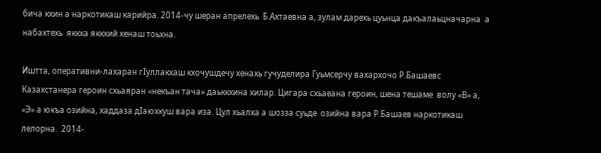бича кхин а наркотикаш карийра. 2014-чу шеран апрелехь  Б.Ахтаевна а, зулам дарехь цуьнца дакъалаьцначарна  а набахтехь  яккха яккхий хенаш тоьхна.

Иштта, оперативни-лахаран гIуллакхаш кхочушдечу хенахь гучуделира Гуьмсерчу вахархочо Р.Башаевс Казахстанера героин схьаяран «некъан тача» даьккхина хилар. Цигара схьаеана героин, шена тешаме  волу «В» а, «Э» а юкъа озийна, хаддаза дIаюхкуш вара иза. Цул хьалха а шозза суьде  озийна вара Р.Башаев наркотикаш лелорна.  2014-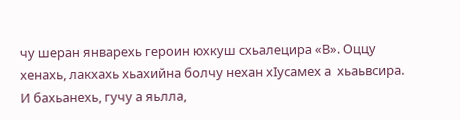чу шеран январехь героин юхкуш схьалецира «В». Оццу  хенахь, лакхахь хьахийна болчу нехан хIусамех а  хьаьвсира. И бахьанехь, гучу а яьлла,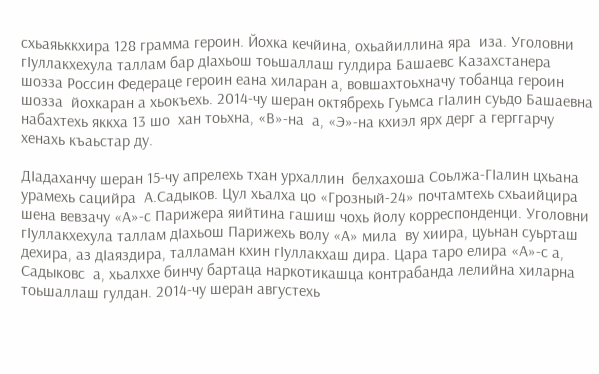схьаяьккхира 128 грамма героин. Йохка кечйина, охьайиллина яра  иза. Уголовни гIуллакхехула таллам бар дIахьош тоьшаллаш гулдира Башаевс Казахстанера шозза Россин Федераце героин еана хиларан а, вовшахтоьхначу тобанца героин шозза  йохкаран а хьокъехь. 2014-чу шеран октябрехь Гуьмса гIалин суьдо Башаевна набахтехь яккха 13 шо  хан тоьхна, «В»-на  а, «Э»-на кхиэл ярх дерг а герггарчу хенахь къаьстар ду.

ДIадаханчу шеран 15-чу апрелехь тхан урхаллин  белхахоша Соьлжа-ГIалин цхьана урамехь сацийра  А.Садыков. Цул хьалха цо «Грозный-24» почтамтехь схьаийцира шена вевзачу «А»-с Парижера яийтина гашиш чохь йолу корреспонденци. Уголовни гIуллакхехула таллам дIахьош Парижехь волу «А» мила  ву хиира, цуьнан суьрташ дехира, аз дIаяздира, талламан кхин гIуллакхаш дира. Цара таро елира «А»-с а, Садыковс  а, хьалххе бинчу бартаца наркотикашца контрабанда лелийна хиларна тоьшаллаш гулдан. 2014-чу шеран августехь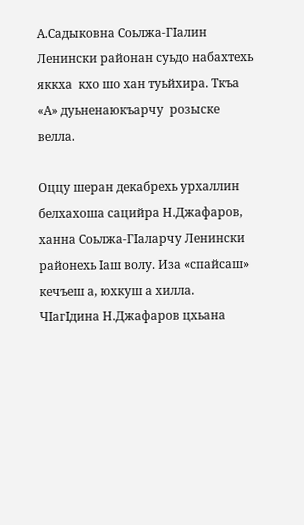А.Садыковна Соьлжа-ГIалин Ленински районан суьдо набахтехь яккха  кхо шо хан туьйхира. Ткъа «А» дуьненаюкъарчу  розыске  велла.

Оццу шеран декабрехь урхаллин белхахоша сацийра Н.Джафаров, ханна Соьлжа-ГIаларчу Ленински районехь Iаш волу. Иза «спайсаш» кечъеш а, юхкуш а хилла. ЧIагIдина Н.Джафаров цхьана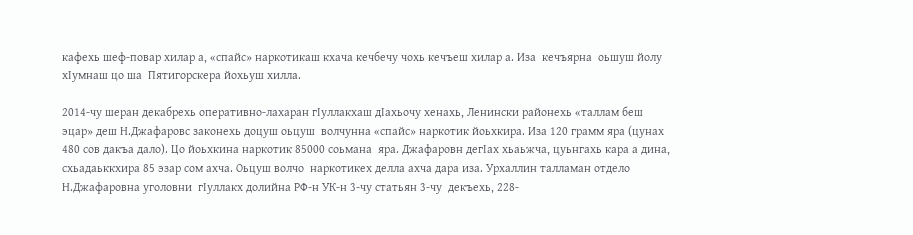кафехь шеф-повар хилар а, «спайс» наркотикаш кхача кечбечу чохь кечъеш хилар а. Иза  кечъярна  оьшуш йолу  хIумнаш цо ша  Пятигорскера йохьуш хилла.

2014-чу шеран декабрехь оперативно-лахаран гIуллакхаш дIахьочу хенахь, Ленински районехь «таллам беш эцар» деш Н.Джафаровс законехь доцуш оьцуш  волчунна «спайс» наркотик йоьхкира. Иза 120 грамм яра (цунах 480 сов дакъа дало). Цо йоьхкина наркотик 85000 соьмана  яра. Джафаровн дегIах хьаьжча, цуьнгахь кара а дина, схьадаьккхира 85 эзар сом ахча. Оьцуш волчо  наркотикех делла ахча дара иза. Урхаллин талламан отдело Н.Джафаровна уголовни  гIуллакх долийна РФ-н УК-н 3-чу статьян 3-чу  декъехь, 228-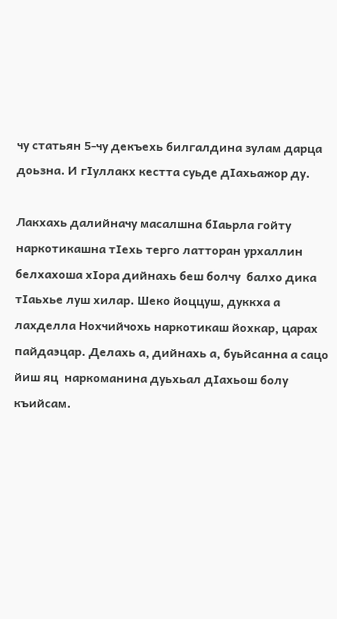чу статьян 5-чу декъехь билгалдина зулам дарца доьзна. И гIуллакх кестта суьде дIахьажор ду.

Лакхахь далийначу масалшна бIаьрла гойту наркотикашна тIехь терго латторан урхаллин белхахоша хIора дийнахь беш болчу  балхо дика тIаьхье луш хилар. Шеко йоццуш, дуккха а лахделла Нохчийчохь наркотикаш йохкар, царах пайдаэцар. Делахь а, дийнахь а, буьйсанна а сацо йиш яц  наркоманина дуьхьал дIахьош болу къийсам.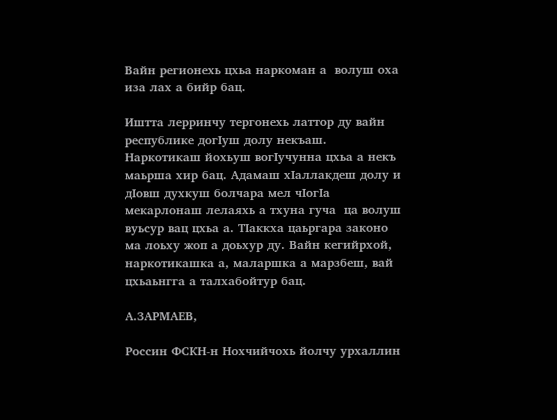Вайн регионехь цхьа наркоман а  волуш оха иза лах а бийр бац.

Иштта лерринчу тергонехь латтор ду вайн республике догIуш долу некъаш. Наркотикаш йохьуш вогIучунна цхьа а некъ маьрша хир бац. Адамаш хIаллакдеш долу и дIовш духкуш болчара мел чIогIа  мекарлонаш лелаяхь а тхуна гуча  ца волуш вуьсур вац цхьа а. ТIаккха цаьргара законо ма лоьху жоп а доьхур ду. Вайн кегийрхой, наркотикашка а, маларшка а марзбеш, вай цхьаьнгга а талхабойтур бац.

А.ЗАРМАЕВ,

Россин ФСКН-н Нохчийчохь йолчу урхаллин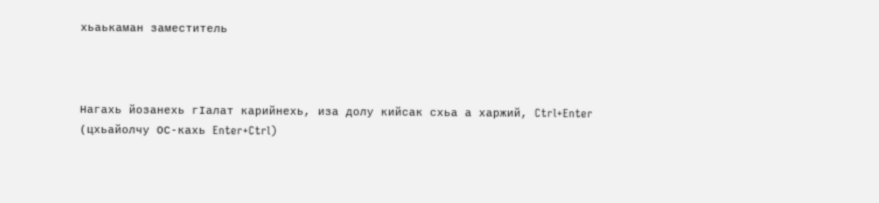хьаькаман заместитель



Нагахь йозанехь гIалат карийнехь, иза долу кийсак схьа а харжий, Ctrl+Enter (цхьайолчу ОС-кахь Enter+Ctrl)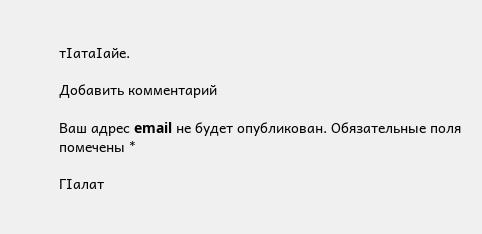тIатаIайе.

Добавить комментарий

Ваш адрес email не будет опубликован. Обязательные поля помечены *

ГIалат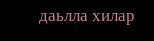даьлла хилар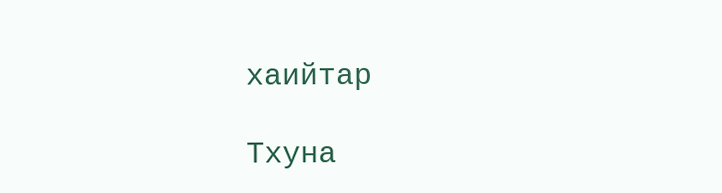хаийтар

Тхуна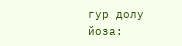гур долу йоза: